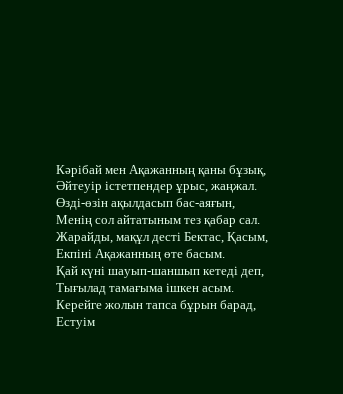Кәрібай мен Ақажанның қаны бұзық,
Әйтеуір істетпендер ұрыс, жаңжал.
Өзді-өзін ақылдасып бас-аяғын,
Менің сол айтатыным тез қабар сал.
Жарайды, мақұл десті Бектас, Қасым,
Екпіні Ақажанның өте басым.
Қай күні шауып-шаншып кетеді деп,
Тығылад тамағыма ішкен асым.
Керейге жолын тапса бұрын барад,
Естуім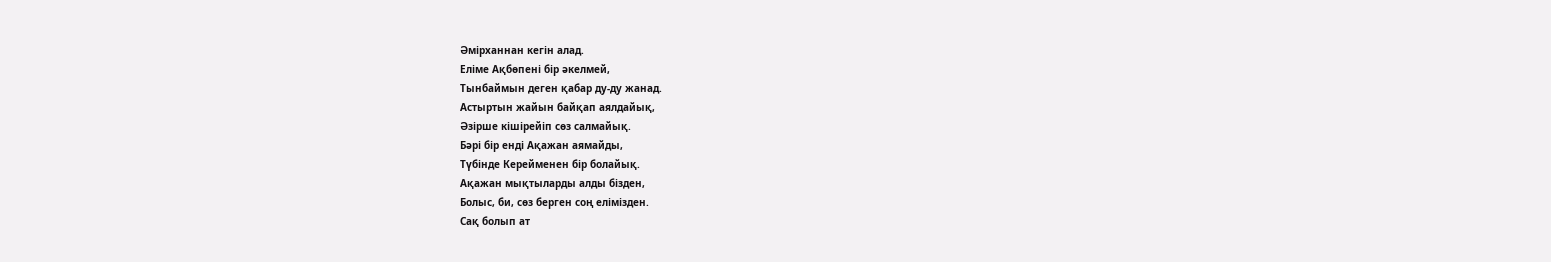Әмірханнан кегін алад.
Еліме Ақбөпені бір әкелмей,
Тынбаймын деген қабар ду-ду жанад.
Астыртын жайын байқап аялдайық,
Әзірше кішірейіп сөз салмайық.
Бəрі бір енді Ақажан аямайды,
Түбінде Керейменен бір болайық.
Ақажан мықтыларды алды бізден,
Болыс, би, сөз берген соң елімізден.
Сақ болып ат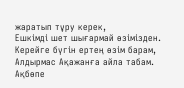жаратып тұру керек,
Ешкімді шет шығармай өзімізден.
Керейге бүгін ертең өзім барам,
Алдырмас Ақажанға айла табам.
Ақбөпе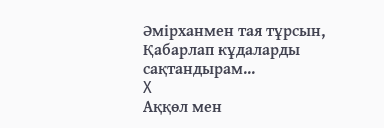Әмірханмен тая тұрсын,
Қабарлап кұдаларды сақтандырам...
X
Аққөл мен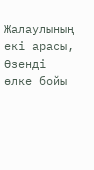Жалаулының екі арасы,
Өзенді өлке бойы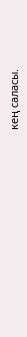кең саласы.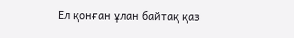Ел қонған ұлан байтақ қаз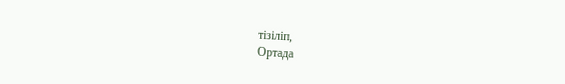тізіліп,
Ортада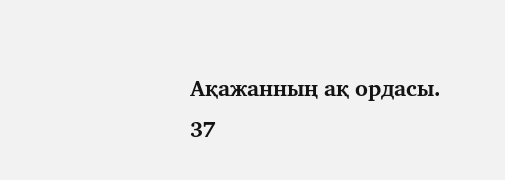Ақажанның ақ ордасы.
37